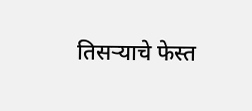तिसऱ्याचे फेस्त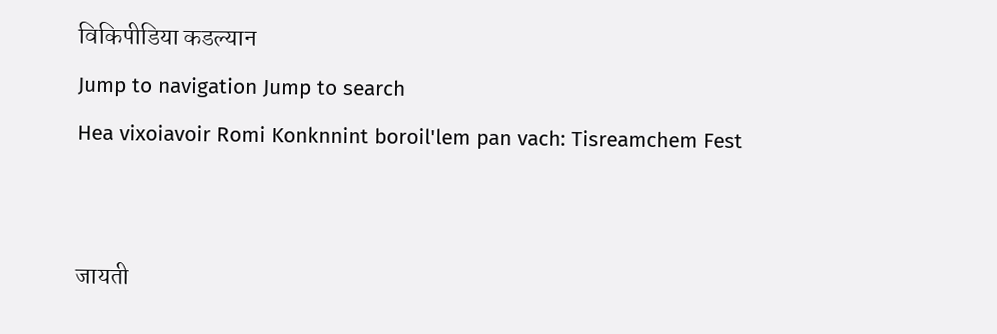विकिपीडिया कडल्यान
Jump to navigation Jump to search
Hea vixoiavoir Romi Konknnint boroil'lem pan vach: Tisreamchem Fest


जायती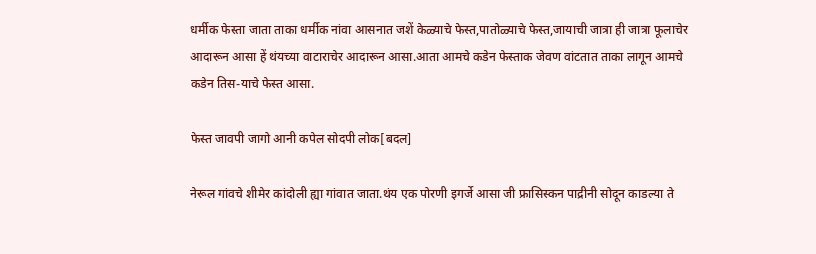धर्मीक फेस्ता जाता ताका धर्मीक नांवा आसनात जशें केळ्याचे फेस्त,पातोळ्याचे फेस्त,जायाची जात्रा ही जात्रा फूलाचेर आदारून आसा हें थंयच्या वाटाराचेर आदारून आसा.आता आमचे कडेन फेस्ताक जेवण वांटतात ताका लागून आमचे कडेन तिस-याचे फेस्त आसा.

फेस्त जावपी जागो आनी कपेल सोदपी लोक[बदल]

नेरूल गांवचे शीमेर कांदोली ह्या गांवात जाता.थंय एक पोरणी इगर्जे आसा जी फ्रासिस्कन पाद्रीनी सोदून काडल्या ते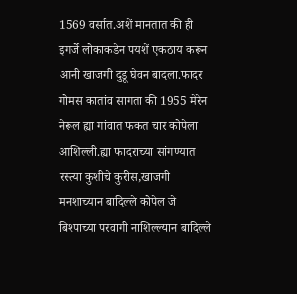1569 वर्सात.अशें मानतात की ही इगर्जे लोकाकडेन पयशें एकठाय करून आनी खाजगी दुडू घेवन बादला.फादर गोमस कातांव सागता की 1955 मेरेन नेरूल ह्या गांवात फकत चार कोपेला आशिल्ली.ह्या फादराच्या सांगण्यात रस्त्या कुशीचे कुरीस,खाजगी मनशाच्यान बादिल्ले कोपेल जे बिश्पाच्या परवागी नाशिल्ल्यान बादिल्ले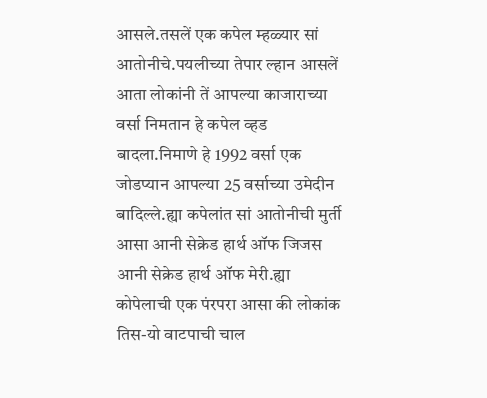आसले.तसलें एक कपेल म्हळ्यार सां आतोनीचे.पयलीच्या तेपार ल्हान आसलें आता लोकांनी तें आपल्या काजाराच्या वर्सा निमतान हे कपेल व्हड बादला.निमाणे हे 1992 वर्सा एक जोडप्यान आपल्या 25 वर्साच्या उमेदीन बादिल्ले.ह्या कपेलांत सां आतोनीची मुर्ती आसा आनी सेक्रेड हार्थ ऑफ जिजस आनी सेक्रेड हार्थ ऑफ मेरी.ह्या कोपेलाची एक पंरपरा आसा की लोकांक तिस-यो वाटपाची चाल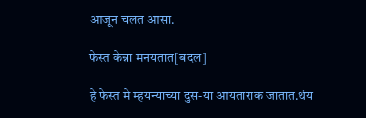आजून चलत आसा.

फेस्त केन्ना मनयतात[बदल]

हे फेस्त मे म्हयन्याच्या दुस-या आयताराक जातात.थंय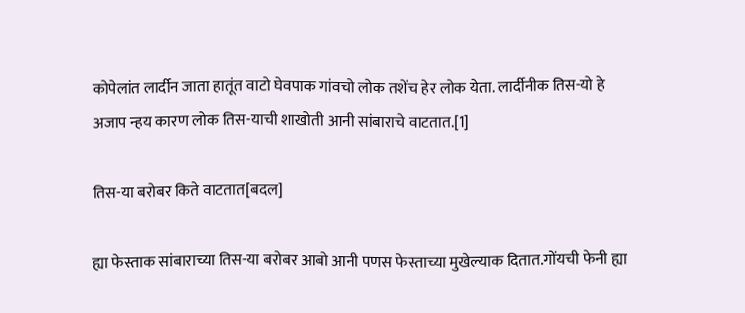कोपेलांत लार्दीन जाता हातूंत वाटो घेवपाक गांवचो लोक तशेंच हेर लोक येता. लार्दीनीक तिस-यो हे अजाप न्हय कारण लोक तिस-याची शाखोती आनी सांबाराचे वाटतात.[1]

तिस-या बरोबर किते वाटतात[बदल]

ह्या फेस्ताक सांबाराच्या तिस-या बरोबर आबो आनी पणस फेस्ताच्या मुखेल्याक दितात.गोंयची फेनी ह्या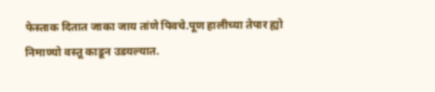फेस्ताक दितात जाका जाय तांणे पिवचे.पूण हालीच्या तेपार ह्यो निमाण्यो वस्तू काडून उडयल्यात.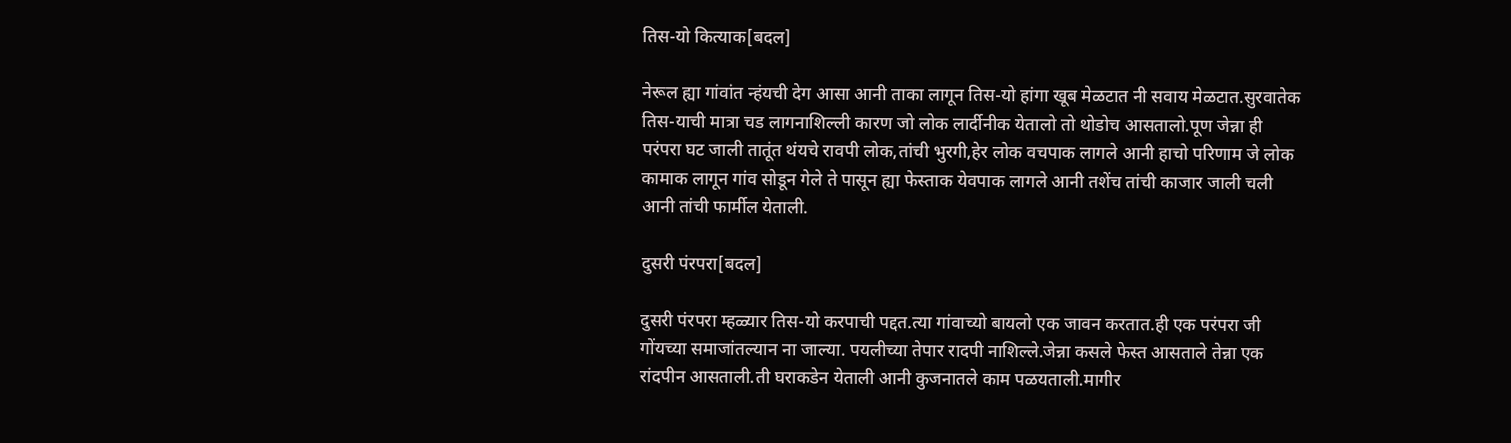तिस-यो कित्याक[बदल]

नेरूल ह्या गांवांत न्हंयची देग आसा आनी ताका लागून तिस-यो हांगा खूब मेळटात नी सवाय मेळटात.सुरवातेक तिस-याची मात्रा चड लागनाशिल्ली कारण जो लोक लार्दीनीक येतालो तो थोडोच आसतालो.पूण जेन्ना ही परंपरा घट जाली तातूंत थंयचे रावपी लोक,तांची भुरगी,हेर लोक वचपाक लागले आनी हाचो परिणाम जे लोक कामाक लागून गांव सोडून गेले ते पासून ह्या फेस्ताक येवपाक लागले आनी तशेंच तांची काजार जाली चली आनी तांची फार्मील येताली.

दुसरी पंरपरा[बदल]

दुसरी पंरपरा म्हळ्यार तिस-यो करपाची पद्दत.त्या गांवाच्यो बायलो एक जावन करतात.ही एक परंपरा जी गोंयच्या समाजांतल्यान ना जाल्या. पयलीच्या तेपार रादपी नाशिल्ले.जेन्ना कसले फेस्त आसताले तेन्ना एक रांदपीन आसताली.ती घराकडेन येताली आनी कुजनातले काम पळयताली.मागीर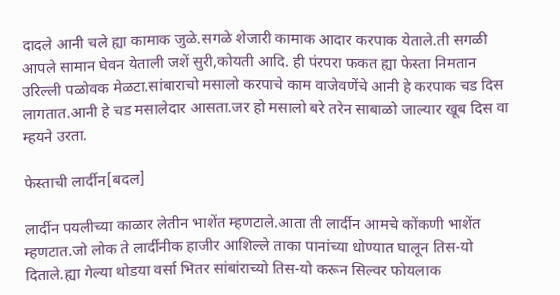दादले आनी चले ह्या कामाक जुळे.सगळे शेजारी कामाक आदार करपाक येताले.ती सगळी आपले सामान घेवन येताली जशें सुरी,कोयती आदि. ही पंरपरा फकत ह्या फेस्ता निमतान उरिल्ली पळोवक मेळटा.सांबाराचो मसालो करपाचे काम वाजेवणेंचे आनी हे करपाक चड दिस लागतात.आनी हे चड मसालेदार आसता.जर हो मसालो बरे तरेन साबाळो जाल्यार खूब दिस वा म्हयने उरता.

फेस्ताची लार्दीन[बदल]

लार्दीन पयलीच्या काळार लेतीन भाशेंत म्हणटाले.आता ती लार्दीन आमचे कोंकणी भाशेंत म्हणटात.जो लोक ते लार्दीनीक हाजीर आशिल्ले ताका पानांच्या धोण्यात घालून तिस-यो दिताले.ह्या गेल्या थोडया वर्सा भितर सांबांराच्यो तिस-यो करून सिल्वर फोयलाक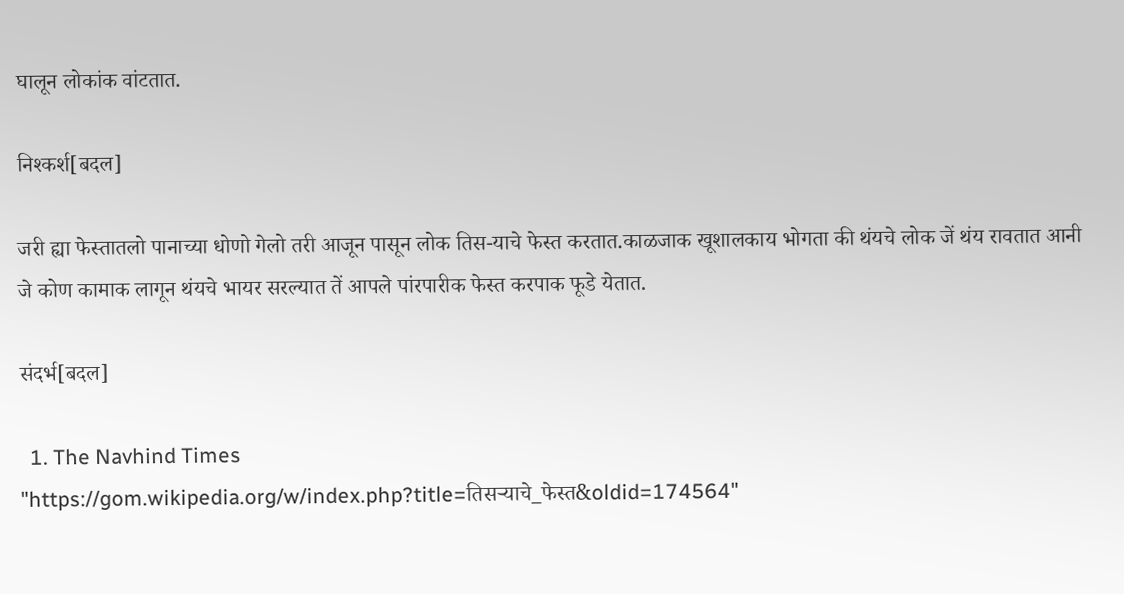घालून लोकांक वांटतात.

निश्कर्श[बदल]

जरी ह्या फेस्तातलो पानाच्या धोणो गेलो तरी आजून पासून लोक तिस-याचे फेस्त करतात.काळजाक खूशालकाय भोगता की थंयचे लोक जें थंय रावतात आनी जे कोण कामाक लागून थंयचे भायर सरल्यात तें आपले पांरपारीक फेस्त करपाक फूडे येतात.

संदर्भ[बदल]

  1. The Navhind Times
"https://gom.wikipedia.org/w/index.php?title=तिसऱ्याचे_फेस्त&oldid=174564"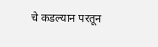चे कडल्यान परतून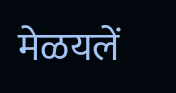मेळयलें